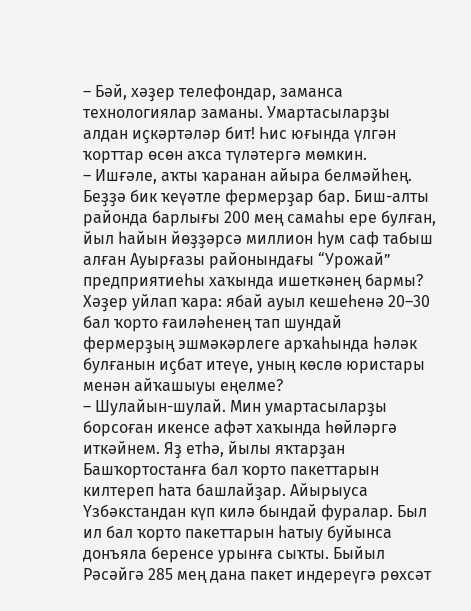– Бәй, хәҙер телефондар, заманса технологиялар заманы. Умартасыларҙы алдан иҫкәртәләр бит! Һис юғында үлгән ҡорттар өсөн аҡса түләтергә мөмкин.
– Ишғәле, аҡты ҡаранан айыра белмәйһең. Беҙҙә бик ҡеүәтле фермерҙар бар. Биш-алты районда барлығы 200 мең самаһы ере булған, йыл һайын йөҙҙәрсә миллион һум саф табыш алған Ауырғазы районындағы “Урожай” предприятиеһы хаҡында ишеткәнең бармы? Хәҙер уйлап ҡара: ябай ауыл кешеһенә 20–30 бал ҡорто ғаиләһенең тап шундай фермерҙың эшмәкәрлеге арҡаһында һәләк булғанын иҫбат итеүе, уның көслө юристары менән айҡашыуы еңелме?
– Шулайын-шулай. Мин умартасыларҙы борсоған икенсе афәт хаҡында һөйләргә иткәйнем. Яҙ етһә, йылы яҡтарҙан Башҡортостанға бал ҡорто пакеттарын килтереп һата башлайҙар. Айырыуса Үзбәкстандан күп килә бындай фуралар. Был ил бал ҡорто пакеттарын һатыу буйынса донъяла беренсе урынға сыҡты. Быйыл Рәсәйгә 285 мең дана пакет индереүгә рөхсәт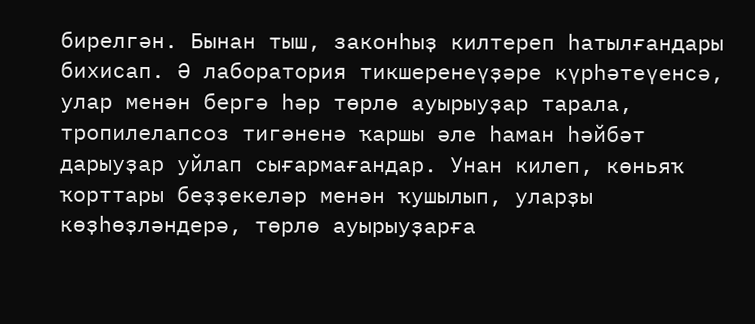бирелгән. Бынан тыш, законһыҙ килтереп һатылғандары бихисап. Ә лаборатория тикшеренеүҙәре күрһәтеүенсә, улар менән бергә һәр төрлө ауырыуҙар тарала, тропилелапсоз тигәненә ҡаршы әле һаман һәйбәт дарыуҙар уйлап сығармағандар. Унан килеп, көньяҡ ҡорттары беҙҙекеләр менән ҡушылып, уларҙы көҙһөҙләндерә, төрлө ауырыуҙарға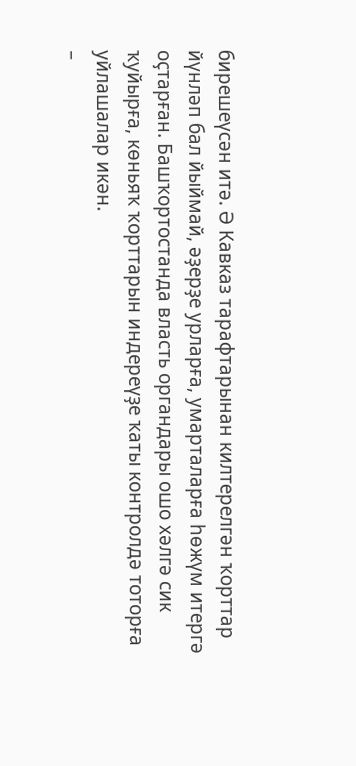бирешеүсән итә. Ә Кавказ тарафтарынан килтерелгән ҡорттар йүнләп бал йыймай, әҙерҙе урларға, умарталарға һөжүм итергә оҫтарған. Башҡортостанда власть органдары ошо хәлгә сик ҡуйырға, көньяҡ ҡорттарын индереүҙе ҡаты контролдә тоторға уйлашалар икән.
–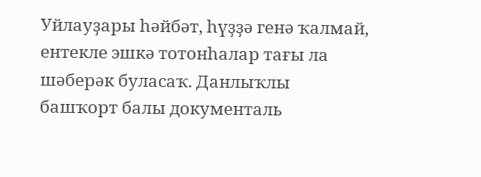Уйлауҙары һәйбәт, һүҙҙә генә ҡалмай, ентекле эшкә тотонһалар тағы ла шәберәк буласаҡ. Данлыҡлы башҡорт балы документаль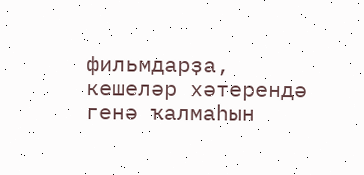фильмдарҙа, кешеләр хәтерендә генә ҡалмаһын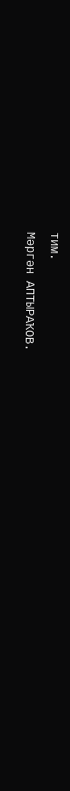тим.
Мәргән АПТЫРАҠОВ.